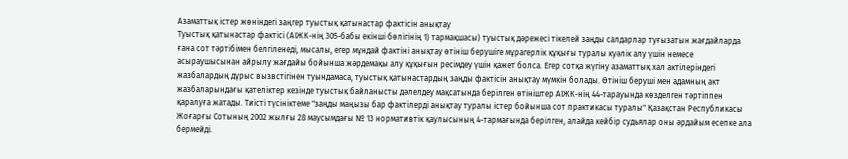Азаматтық істер жөніндегі заңгер туыстық қатынастар фактісін анықтау
Туыстық қатынастар фактісі (АІЖК-нің 305-бабы екінші бөлігінің 1) тармақшасы) туыстық дәрежесі тікелей заңды салдарлар туғызатын жағдайларда ғана сот тәртібімен белгіленеді, мысалы, егер мұндай фактіні анықтау өтініш берушіге мұрагерлік құқығы туралы куәлік алу үшін немесе асыраушысынан айрылу жағдайы бойынша жәрдемақы алу құқығын ресімдеу үшін қажет болса. Егер сотқа жүгіну азаматтық хал актілеріндегі жазбалардың дұрыс вызвстігінен туындамаса, туыстық қатынастардың заңды фактісін анықтау мүмкін болады. Өтініш беруші мен адамның акт жазбаларындағы қателіктер кезінде туыстық байланысты дәлелдеу мақсатында берілген өтініштер АІЖК-нің 44-тарауында көзделген тәртіппен қаралуға жатады. Тиісті түсініктеме "заңды маңызы бар фактілерді анықтау туралы істер бойынша сот практикасы туралы" Қазақстан Республикасы Жоғарғы Сотының 2002 жылғы 28 маусымдағы № 13 нормативтік қаулысының 4-тармағында берілген, алайда кейбір судьялар оны әрдайым есепке ала бермейді.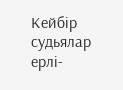Кейбір судьялар ерлі-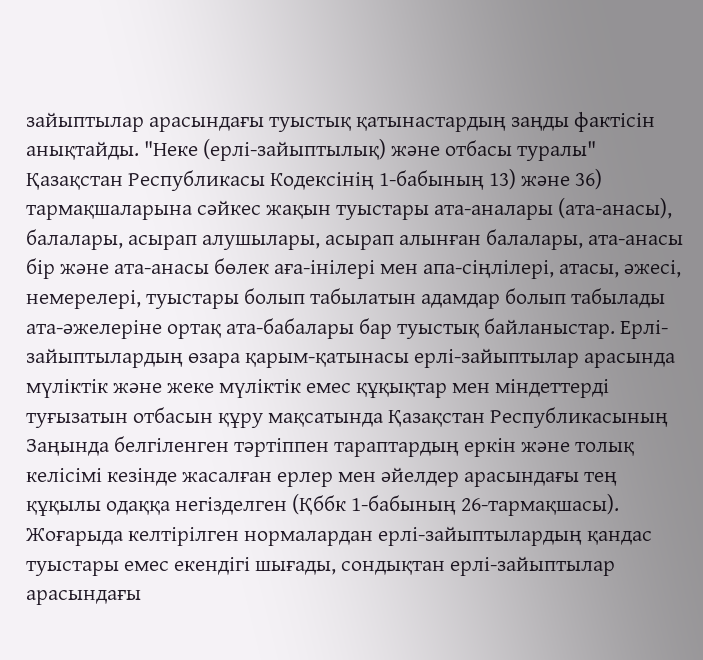зайыптылар арасындағы туыстық қатынастардың заңды фактісін анықтайды. "Неке (ерлі-зайыптылық) және отбасы туралы" Қазақстан Республикасы Кодексінің 1-бабының 13) және 36) тармақшаларына сәйкес жақын туыстары ата-аналары (ата-анасы), балалары, асырап алушылары, асырап алынған балалары, ата-анасы бір және ата-анасы бөлек аға-інілері мен апа-сіңлілері, атасы, әжесі, немерелері, туыстары болып табылатын адамдар болып табылады ата-әжелеріне ортақ ата-бабалары бар туыстық байланыстар. Ерлі-зайыптылардың өзара қарым-қатынасы ерлі-зайыптылар арасында мүліктік және жеке мүліктік емес құқықтар мен міндеттерді туғызатын отбасын құру мақсатында Қазақстан Республикасының Заңында белгіленген тәртіппен тараптардың еркін және толық келісімі кезінде жасалған ерлер мен әйелдер арасындағы тең құқылы одаққа негізделген (Қббк 1-бабының 26-тармақшасы). Жоғарыда келтірілген нормалардан ерлі-зайыптылардың қандас туыстары емес екендігі шығады, сондықтан ерлі-зайыптылар арасындағы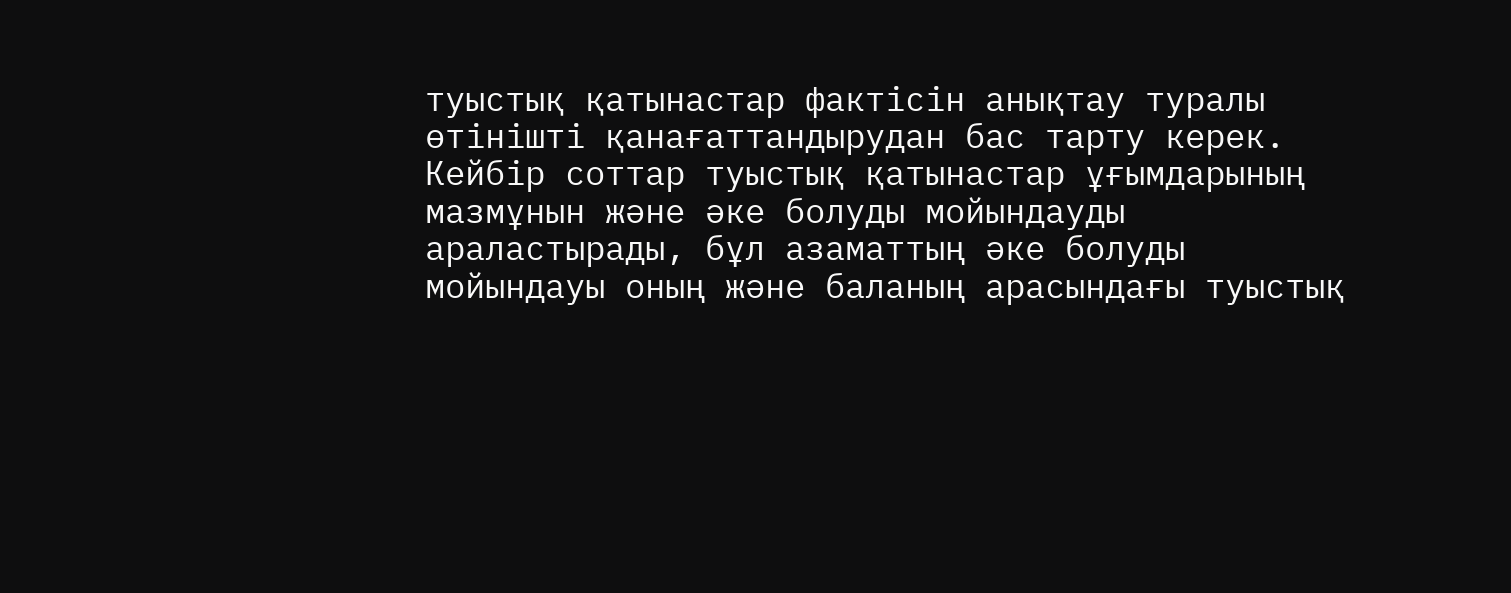туыстық қатынастар фактісін анықтау туралы өтінішті қанағаттандырудан бас тарту керек. Кейбір соттар туыстық қатынастар ұғымдарының мазмұнын және әке болуды мойындауды араластырады, бұл азаматтың әке болуды мойындауы оның және баланың арасындағы туыстық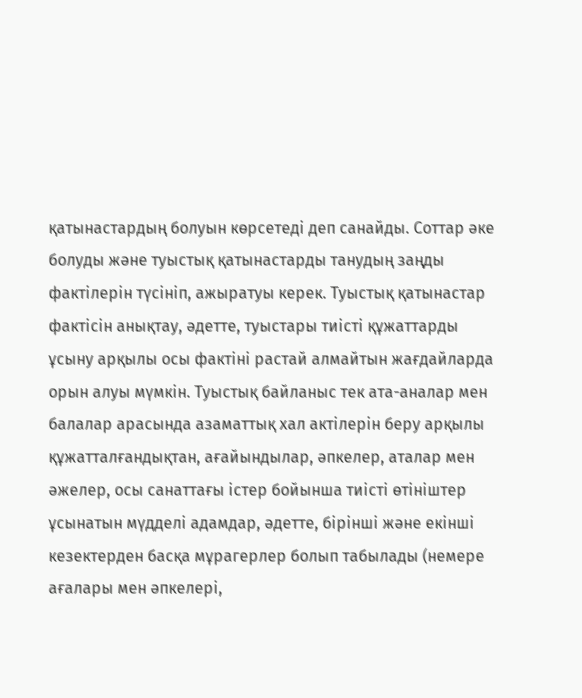қатынастардың болуын көрсетеді деп санайды. Соттар әке болуды және туыстық қатынастарды танудың заңды фактілерін түсініп, ажыратуы керек. Туыстық қатынастар фактісін анықтау, әдетте, туыстары тиісті құжаттарды ұсыну арқылы осы фактіні растай алмайтын жағдайларда орын алуы мүмкін. Туыстық байланыс тек ата-аналар мен балалар арасында азаматтық хал актілерін беру арқылы құжатталғандықтан, ағайындылар, әпкелер, аталар мен әжелер, осы санаттағы істер бойынша тиісті өтініштер ұсынатын мүдделі адамдар, әдетте, бірінші және екінші кезектерден басқа мұрагерлер болып табылады (немере ағалары мен әпкелері,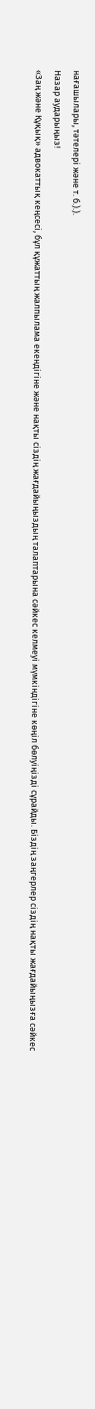нағашылары, тәтелері және т. б.).).
Назар аударыңыз!
«Заң және Құқық» адвокаттық кеңсесі, бұл құжаттың жалпылама екендігіне және нақты сіздің жағдайыңыздың талаптарына сәйкес келмеуі мүмкіндігіне көңіл бөлуіңізді сұрайды. Біздің заңгерлер сіздің нақты жағдайыңызға сәйкес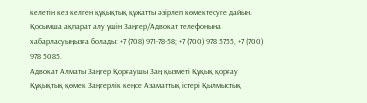келетін кез келген құқықтық құжатты әзірлеп көмектесуге дайын.
Қосымша ақпарат алу үшін Заңгер/Адвокат телефонына хабарласуыңызға болады: +7 (708) 971-78-58; +7 (700) 978 5755, +7 (700) 978 5085.
Адвокат Алматы Заңгер Қорғаушы Заң қызметі Құқық қорғау Құқықтық қөмек Заңгерлік кеңсе Азаматтық істері Қылмыстық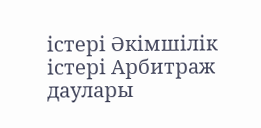істері Әкімшілік істері Арбитраж даулары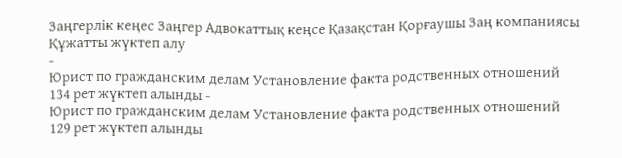Заңгерлік кеңес Заңгер Адвокаттық кеңсе Қазақстан Қорғаушы Заң компаниясы
Құжатты жүктеп алу
-
Юрист по гражданским делам Установление факта родственных отношений
134 рет жүктеп алынды -
Юрист по гражданским делам Установление факта родственных отношений
129 рет жүктеп алынды